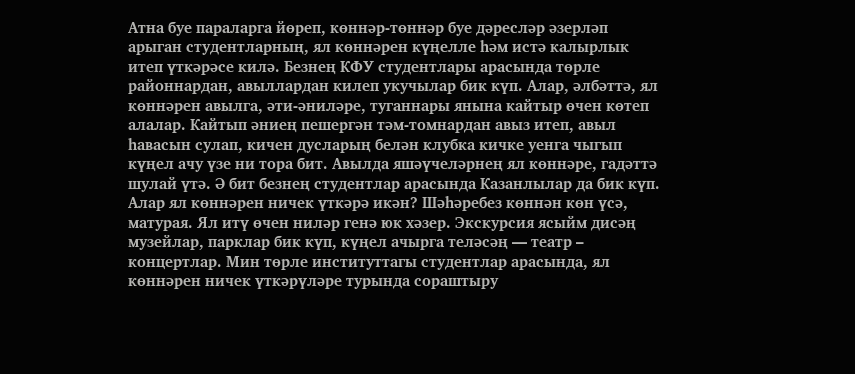Атна буе параларга йөреп, көннәр-төннәр буе дәресләр әзерләп арыган студентларның, ял көннәрен күңелле һәм истә калырлык итеп үткәрәсе килә. Безнең КФУ студентлары арасында төрле районнардан, авыллардан килеп укучылар бик күп. Алар, әлбәттә, ял көннәрен авылга, әти-әниләре, туганнары янына кайтыр өчен көтеп алалар. Кайтып әниең пешергән тәм-томнардан авыз итеп, авыл һавасын сулап, кичен дусларың белән клубка кичке уенга чыгып күңел ачу үзе ни тора бит. Авылда яшәүчеләрнең ял көннәре, гадәттә шулай үтә. Ә бит безнең студентлар арасында Казанлылар да бик күп. Алар ял көннәрен ничек үткәрә икән? Шәһәребез көннән көн үсә, матурая. Ял итү өчен ниләр генә юк хәзер. Экскурсия ясыйм дисәң музейлар, парклар бик күп, күңел ачырга теләсәң — театр – концертлар. Мин төрле институттагы студентлар арасында, ял көннәрен ничек үткәрүләре турында сораштыру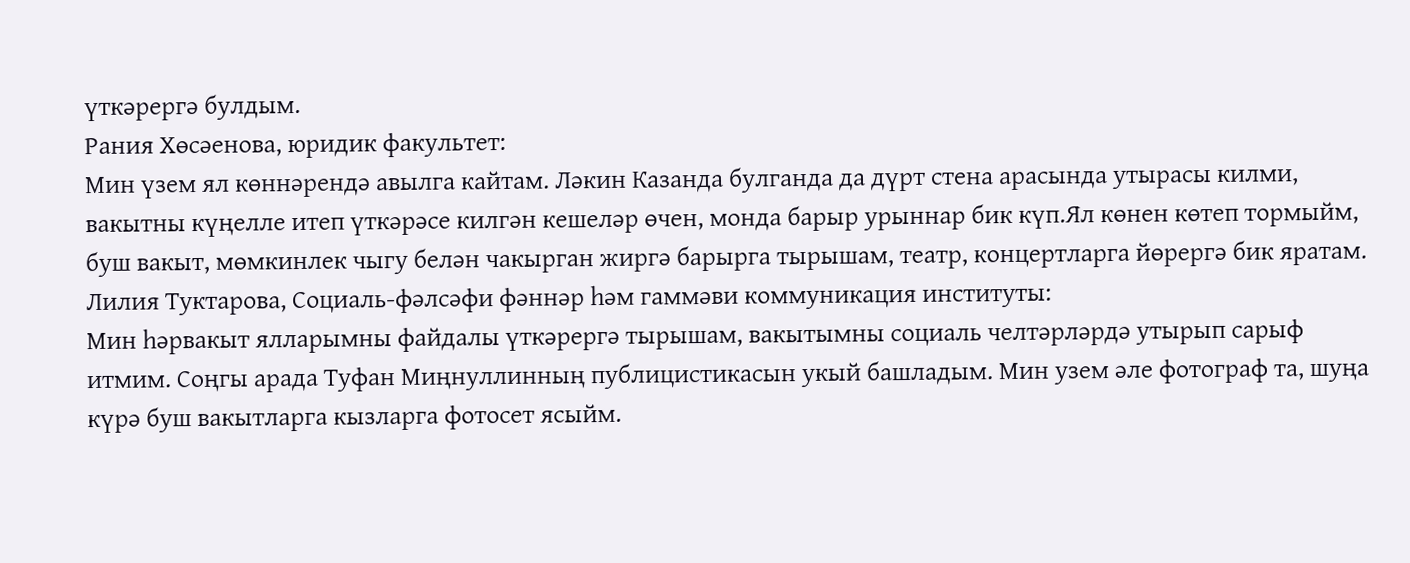үткәрергә булдым.
Рания Хөсәенова, юридик факультет:
Мин үзем ял көннәрендә авылга кайтам. Ләкин Казанда булганда да дүрт стена арасында утырасы килми, вакытны күңелле итеп үткәрәсе килгән кешеләр өчен, монда барыр урыннар бик күп.Ял көнен көтеп тормыйм, буш вакыт, мөмкинлек чыгу белән чакырган жиргә барырга тырышам, театр, концертларга йөрергә бик яратам.
Лилия Туктарова, Социаль-фәлсәфи фәннәр һәм гаммәви коммуникация институты:
Мин һәрвакыт ялларымны файдалы үткәрергә тырышам, вакытымны социаль челтәрләрдә утырып сарыф итмим. Соңгы арада Туфан Миңнуллинның публицистикасын укый башладым. Мин узем әле фотограф та, шуңа күрә буш вакытларга кызларга фотосет ясыйм.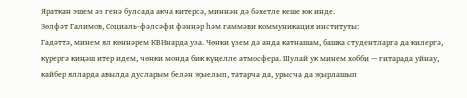Яраткан эшем әз генә булсада акча китерсә, миннән дә бәхетле кеше юк инде.
Зөлфәт Галимов, Социаль-фәлсәфи фәннәр һәм гаммәви коммуникация институты:
Гадәттә, минем ял көннәрем КВНнарда уза. Чөнки үзем дә анда катнашам, башка студентларга да килергә, күрергә киңәш итер идем, чөнки монда бик күңелле атмосфера. Шулай ук минем хобби — гитарада уйнау, кайбер ялларда авылда дусларым белән җыелып, татарча да, урысча да җырлашып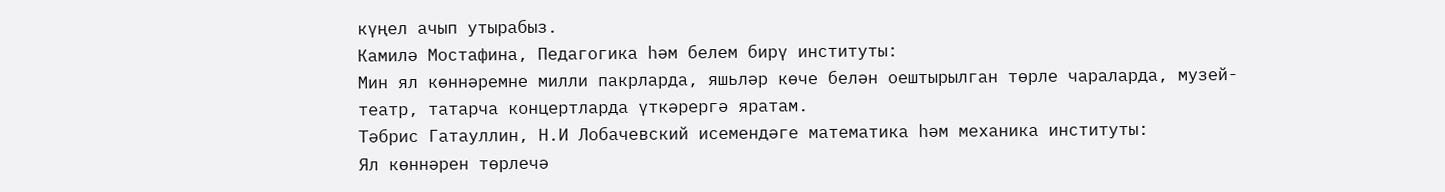күңел ачып утырабыз.
Камилә Мостафина, Педагогика һәм белем бирү институты:
Мин ял көннәремне милли пакрларда, яшьләр көче белән оештырылган төрле чараларда, музей-театр, татарча концертларда үткәрергә яратам.
Тәбрис Гатауллин, Н.И Лобачевский исемендәге математика һәм механика институты:
Ял көннәрен төрлечә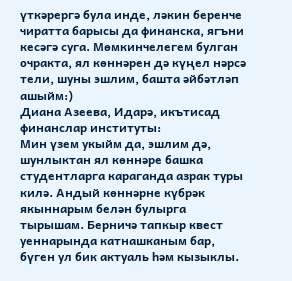үткәрергә була инде, ләкин беренче чиратта барысы да финанска, ягъни кесәгә суга. Мөмкинчелегем булган очракта, ял көннәрен дә күңел нәрсә тели, шуны эшлим, башта әйбәтләп ашыйм:)
Диана Азеева, Идарә, икътисад финанслар институты:
Мин үзем укыйм да, эшлим дә, шунлыктан ял көннәре башка студентларга караганда азрак туры килә. Андый көннәрне күбрәк якыннарым белән булырга тырышам. Берничә тапкыр квест уеннарында катнашканым бар, бүген ул бик актуаль һәм кызыклы.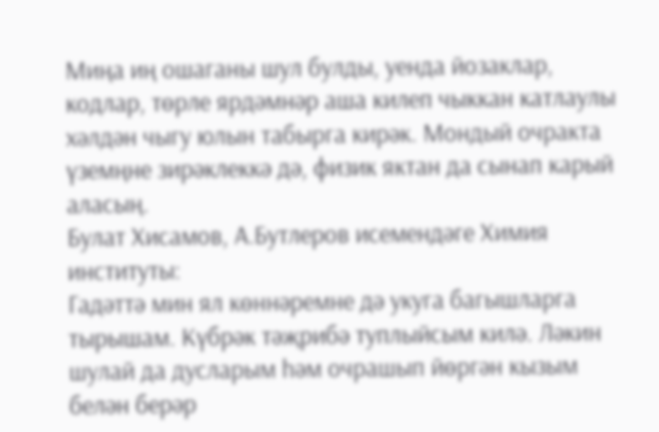Миңа иң ошаганы шул булды, уенда йозаклар, кодлар, төрле ярдәмнәр аша килеп чыккан катлаулы хәлдән чыгу юлын табырга кирәк. Мондый очракта үземңне зирәклеккә дә, физик яктан да сынап карый аласың.
Булат Хисамов, А.Бутлеров исемендәге Химия институты:
Гадәттә мин ял көннәремне дә укуга багышларга тырышам. Күбрәк тәҗрибә туплыйсым килә. Ләкин шулай да дусларым һәм очрашып йөргән кызым белән берәр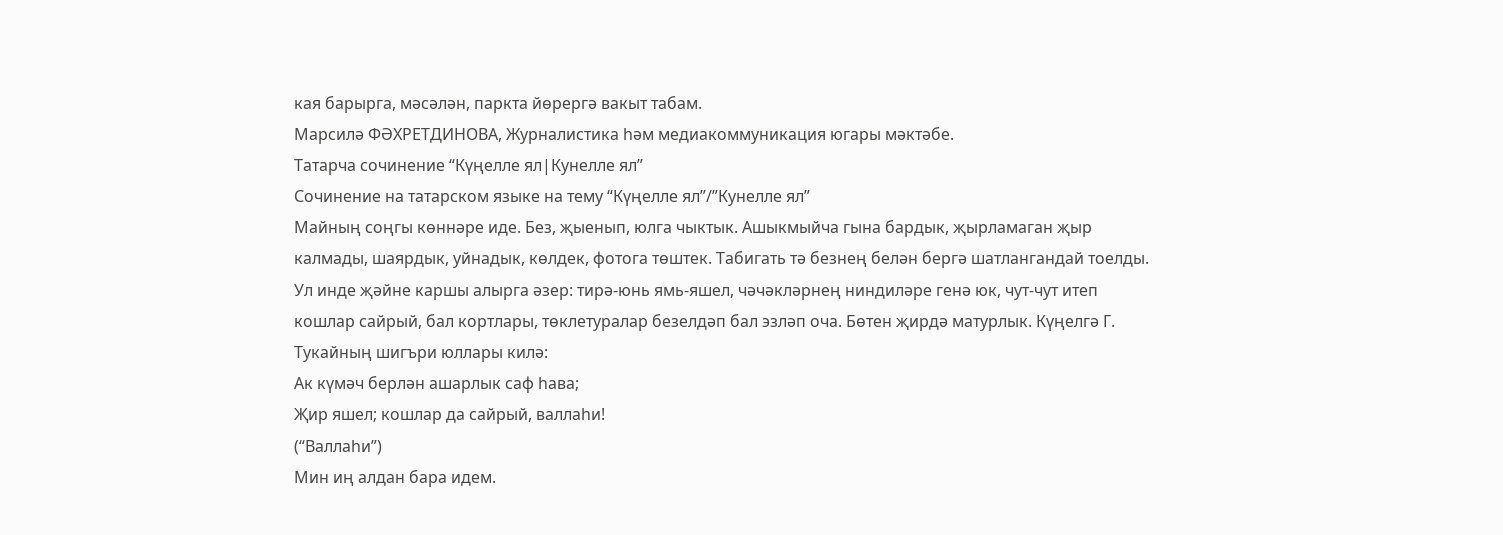кая барырга, мәсәлән, паркта йөрергә вакыт табам.
Марсилә ФӘХРЕТДИНОВА, Журналистика һәм медиакоммуникация югары мәктәбе.
Татарча сочинение “Күңелле ял|Кунелле ял”
Сочинение на татарском языке на тему “Күңелле ял”/”Кунелле ял”
Майның соңгы көннәре иде. Без, җыенып, юлга чыктык. Ашыкмыйча гына бардык, җырламаган җыр калмады, шаярдык, уйнадык, көлдек, фотога төштек. Табигать тә безнең белән бергә шатлангандай тоелды. Ул инде җәйне каршы алырга әзер: тирә-юнь ямь-яшел, чәчәкләрнең ниндиләре генә юк, чут-чут итеп кошлар сайрый, бал кортлары, төклетуралар безелдәп бал эзләп оча. Бөтен җирдә матурлык. Күңелгә Г. Тукайның шигъри юллары килә:
Ак күмәч берлән ашарлык саф һава;
Җир яшел; кошлар да сайрый, валлаһи!
(“Валлаһи”)
Мин иң алдан бара идем.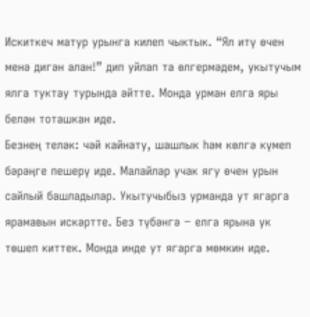Искиткеч матур урынга килеп чыктык. “Ял итү өчен менә дигән алан!” дип уйлап та өлгермәдем, укытучым ялга туктау турында әйтте. Монда урман елга яры белән тоташкан иде.
Безнең теләк: чәй кайнату, шашлык һәм көлгә күмеп бәрәңге пешерү иде. Малайлар учак ягу өчен урын сайлый башладылар. Укытучыбыз урманда ут ягарга ярамавын искәртте. Без түбәнгә − елга ярына ук төшеп киттек. Монда инде ут ягарга мөмкин иде.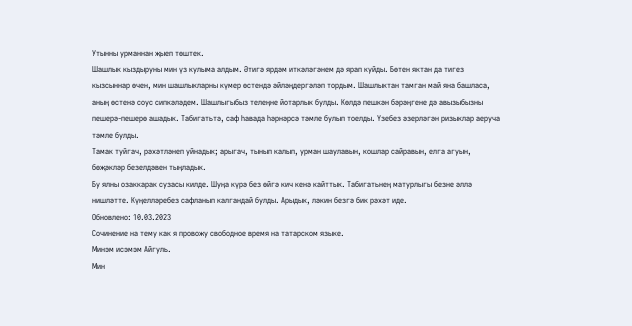Утынны урманнан җыеп төштек.
Шашлык кыздыруны мин үз кулыма алдым. Әтигә ярдәм иткәләгәнем дә ярап куйды. Бөтен яктан да тигез кызсыннар өчен, мин шашлыкларны күмер өстендә әйләңдергәләп тордым. Шашлыктан тамган май яна башласа, аның өстенә соус сипкәләдем. Шашлыгыбыз телеңне йотарлык булды. Көлдә пешкән бәрәңгене дә авызыбызны пешерә-пешерө ашадык. Табигатьтә, саф һавада һәрнәрсә тәмле булып тоелды. Үзебез әзерләгән ризыклар аеруча тәмле булды.
Тамак туйгач, рәхәтләнеп уйнадык; арыгач, тынып калып, урман шаулавын, кошлар сайравын, елга агуын, бөҗәкләр безелдәвен тыңладык.
Бу ялны озаккарак сузасы килде. Шуңа күрә без өйгә кич кенә кайттык. Табигатьнең матурлыгы безне әллә нишләтте. Күңелләребез сафланып калгандай булды. Арыдык, ләкин безгә бик рәхәт иде.
Обновлено: 10.03.2023
Сочинение на тему как я провожу свободное время на татарском языке.
Минэм исэмэм Айгуль.
Мин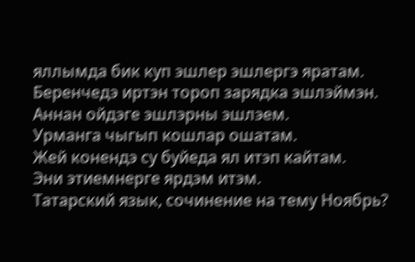яллымда бик куп эшлер эшлергэ яратам.
Беренчедэ иртэн тороп зарядка эшлэймэн.
Аннан ойдэге эшлэрны эшлэем.
Урманга чыгып кошлар ошатам.
Жей конендэ су буйеда ял итэп кайтам.
Эни этиемнерге ярдэм итэм.
Татарский язык, сочинение на тему Ноябрь?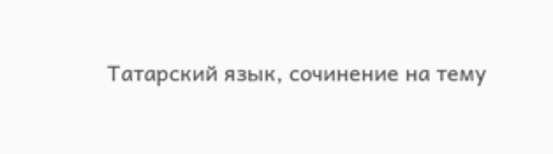Татарский язык, сочинение на тему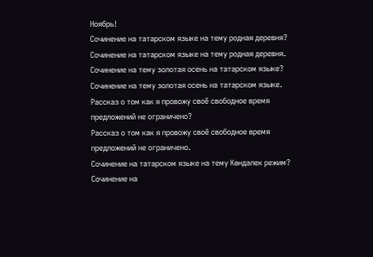Ноябрь!
Сочинение на татарском языке на тему родная деревня?
Сочинение на татарском языке на тему родная деревня.
Сочинение на тему золотая осень на татарском языке?
Сочинение на тему золотая осень на татарском языке.
Рассказ о том как я провожу своё свободное время предложений не ограничено?
Рассказ о том как я провожу своё свободное время предложений не ограничено.
Сочинение на татарском языке на тему Көндәлек режим?
Сочинение на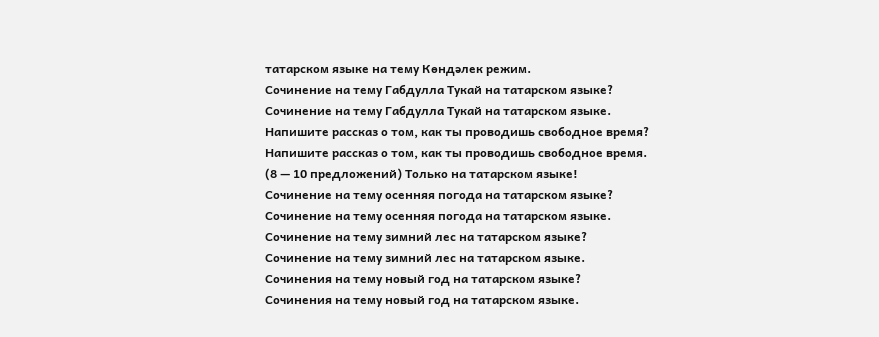татарском языке на тему Көндәлек режим.
Сочинение на тему Габдулла Тукай на татарском языке?
Сочинение на тему Габдулла Тукай на татарском языке.
Напишите рассказ о том, как ты проводишь свободное время?
Напишите рассказ о том, как ты проводишь свободное время.
(8 — 10 предложений) Только на татарском языке!
Сочинение на тему осенняя погода на татарском языке?
Сочинение на тему осенняя погода на татарском языке.
Сочинение на тему зимний лес на татарском языке?
Сочинение на тему зимний лес на татарском языке.
Сочинения на тему новый год на татарском языке?
Сочинения на тему новый год на татарском языке.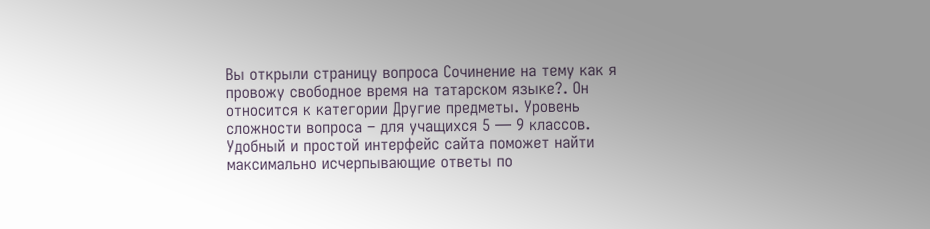Вы открыли страницу вопроса Сочинение на тему как я провожу свободное время на татарском языке?. Он относится к категории Другие предметы. Уровень сложности вопроса – для учащихся 5 — 9 классов. Удобный и простой интерфейс сайта поможет найти максимально исчерпывающие ответы по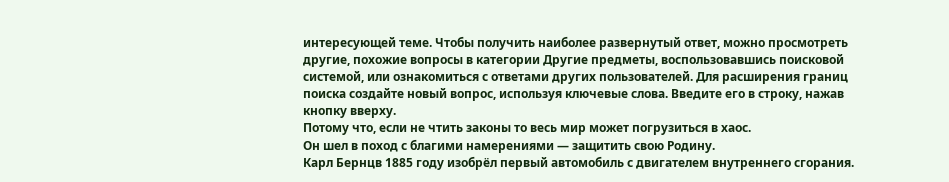интересующей теме. Чтобы получить наиболее развернутый ответ, можно просмотреть другие, похожие вопросы в категории Другие предметы, воспользовавшись поисковой системой, или ознакомиться с ответами других пользователей. Для расширения границ поиска создайте новый вопрос, используя ключевые слова. Введите его в строку, нажав кнопку вверху.
Потому что, если не чтить законы то весь мир может погрузиться в хаос.
Он шел в поход с благими намерениями — защитить свою Родину.
Карл Бернцв 1885 году изобрёл первый автомобиль с двигателем внутреннего сгорания.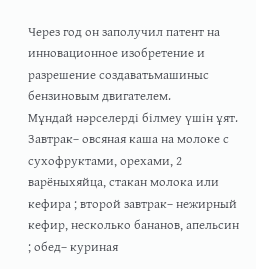Через год он заполучил патент на инновационное изобретение и разрешение создаватьмашиныс бензиновым двигателем.
Мұндай нәрселерді білмеу үшін ұят.
Завтрак– овсяная каша на молоке с сухофруктами, орехами, 2 варёныхяйца, стакан молока или кефира ; второй завтрак– нежирный кефир, несколько бананов, апельсин ; обед– куриная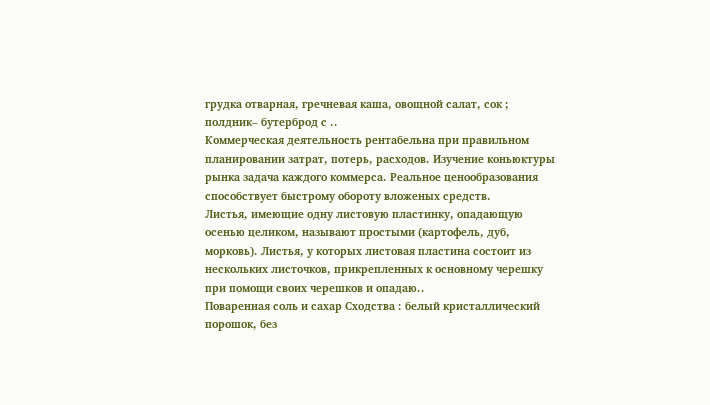грудка отварная, гречневая каша, овощной салат, сок ; полдник– бутерброд с ..
Коммерческая деятельность рентабельна при правильном планировании затрат, потерь, расходов. Изучение коньюктуры рынка задача каждого коммерса. Реальное ценообразования способствует быстрому обороту вложеных средств.
Листья, имеющие одну листовую пластинку, опадающую осенью целиком, называют простыми (картофель, дуб, морковь). Листья, у которых листовая пластина состоит из нескольких листочков, прикрепленных к основному черешку при помощи своих черешков и опадаю..
Поваренная соль и сахар Сходства : белый кристаллический порошок, без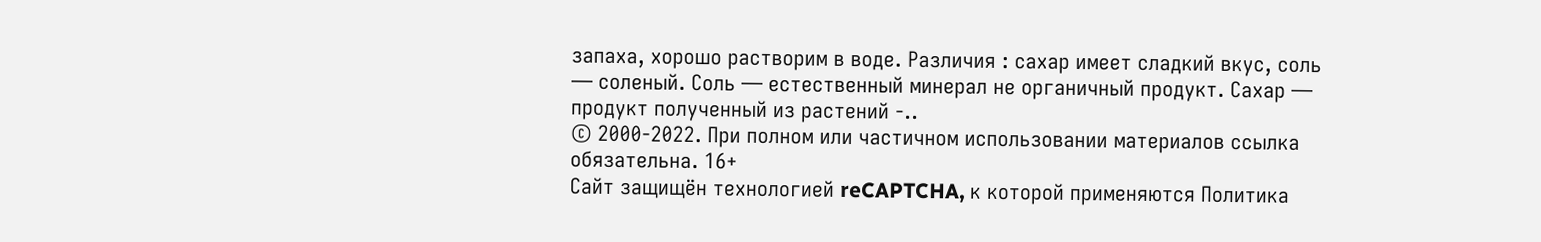запаха, хорошо растворим в воде. Различия : сахар имеет сладкий вкус, соль — соленый. Соль — естественный минерал не органичный продукт. Сахар — продукт полученный из растений -..
© 2000-2022. При полном или частичном использовании материалов ссылка обязательна. 16+
Сайт защищён технологией reCAPTCHA, к которой применяются Политика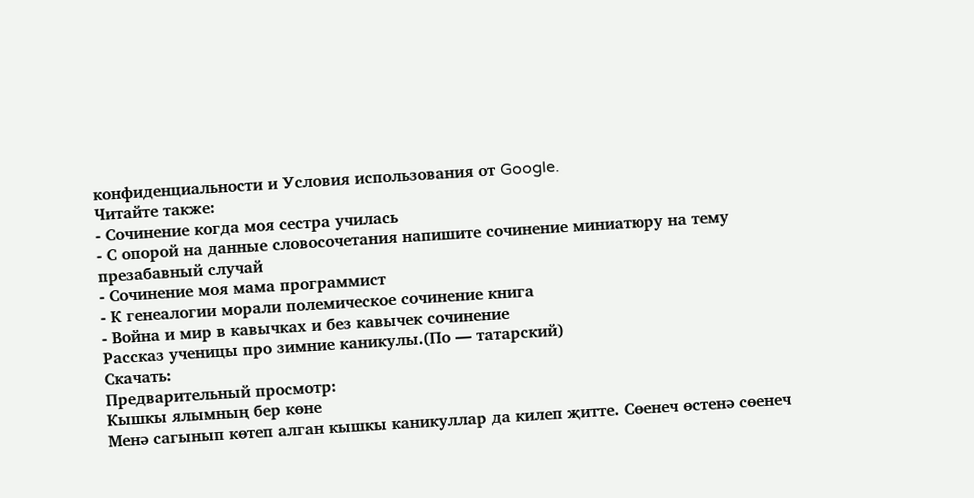конфиденциальности и Условия использования от Google.
Читайте также:
- Сочинение когда моя сестра училась
- С опорой на данные словосочетания напишите сочинение миниатюру на тему презабавный случай
- Сочинение моя мама программист
- К генеалогии морали полемическое сочинение книга
- Война и мир в кавычках и без кавычек сочинение
Рассказ ученицы про зимние каникулы.(По — татарский)
Скачать:
Предварительный просмотр:
Кышкы ялымның бер көне
Менә сагынып көтеп алган кышкы каникуллар да килеп җитте. Сөенеч өстенә сөенеч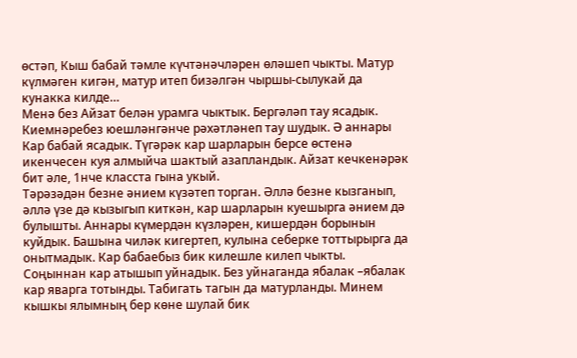өстәп, Кыш бабай тәмле күчтәнәчләрен өләшеп чыкты. Матур күлмәген кигән, матур итеп бизәлгән чыршы-сылукай да кунакка килде…
Менә без Айзат белән урамга чыктык. Бергәләп тау ясадык. Киемнәребез юешләнгәнче рәхәтләнеп тау шудык. Ә аннары Кар бабай ясадык. Түгәрәк кар шарларын берсе өстенә икенчесен куя алмыйча шактый азапландык. Айзат кечкенәрәк бит әле, 1нче класста гына укый.
Тәрәзәдән безне әнием күзәтеп торган. Әллә безне кызганып, әллә үзе дә кызыгып киткән, кар шарларын куешырга әнием дә булышты. Аннары күмердән күзләрен, кишердән борынын куйдык. Башына чиләк кигертеп, кулына себерке тоттырырга да онытмадык. Кар бабаебыз бик килешле килеп чыкты. Соңыннан кар атышып уйнадык. Без уйнаганда ябалак –ябалак кар яварга тотынды. Табигать тагын да матурланды. Минем кышкы ялымның бер көне шулай бик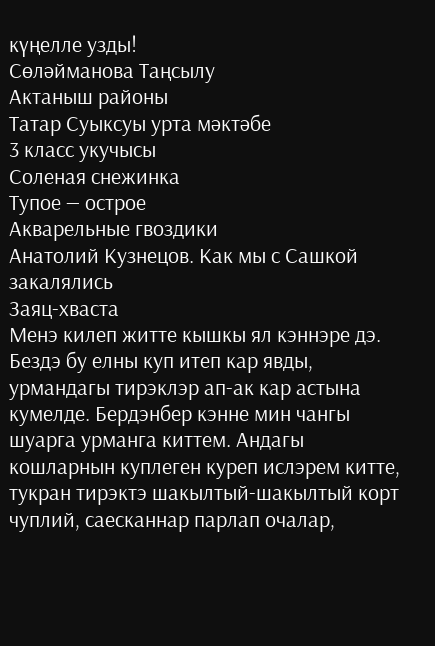күңелле узды!
Сөләйманова Таңсылу
Актаныш районы
Татар Суыксуы урта мәктәбе
3 класс укучысы
Соленая снежинка
Тупое — острое
Акварельные гвоздики
Анатолий Кузнецов. Как мы с Сашкой закалялись
Заяц-хваста
Менэ килеп житте кышкы ял кэннэре дэ. Бездэ бу елны куп итеп кар явды, урмандагы тирэклэр ап-ак кар астына кумелде. Бердэнбер кэнне мин чангы шуарга урманга киттем. Андагы кошларнын куплеген куреп ислэрем китте, тукран тирэктэ шакылтый-шакылтый корт чуплий, саесканнар парлап очалар,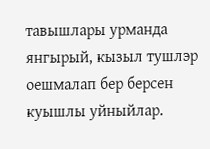тавышлары урманда янгырый, кызыл тушлэр оешмалап бер берсен куышлы уйныйлар.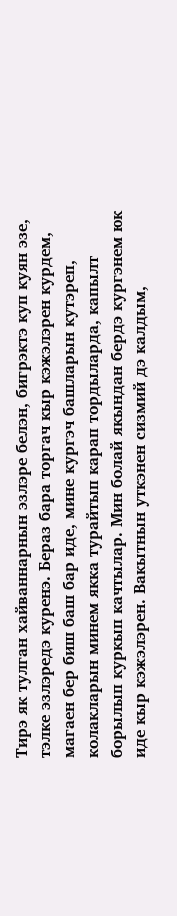Тирэ як тулган хайваннарнын эзлэре белэн, бигрэктэ куп куян эзе, тэлке эзлэредэ куренэ. Бераз бара торгач кыр кэжэлэрен курдем, магаен бер биш баш бар иде, мине кургэч башларын кутэреп, колакларын минем якка турайтып карап тордыларда, капылт борылып куркып качтылар. Мин болай якындан бердэ кургэнем юк иде кыр кэжэлэрен. Вакытнын уткэнен сизмий дэ калдым,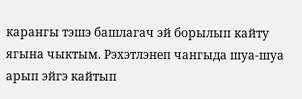карангы тэшэ башлагач эй борылып кайту ягына чыктым. Рэхэтлэнеп чангыда шуа-шуа арып эйгэ кайтып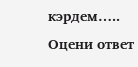кэрдем…..
Оцени ответ